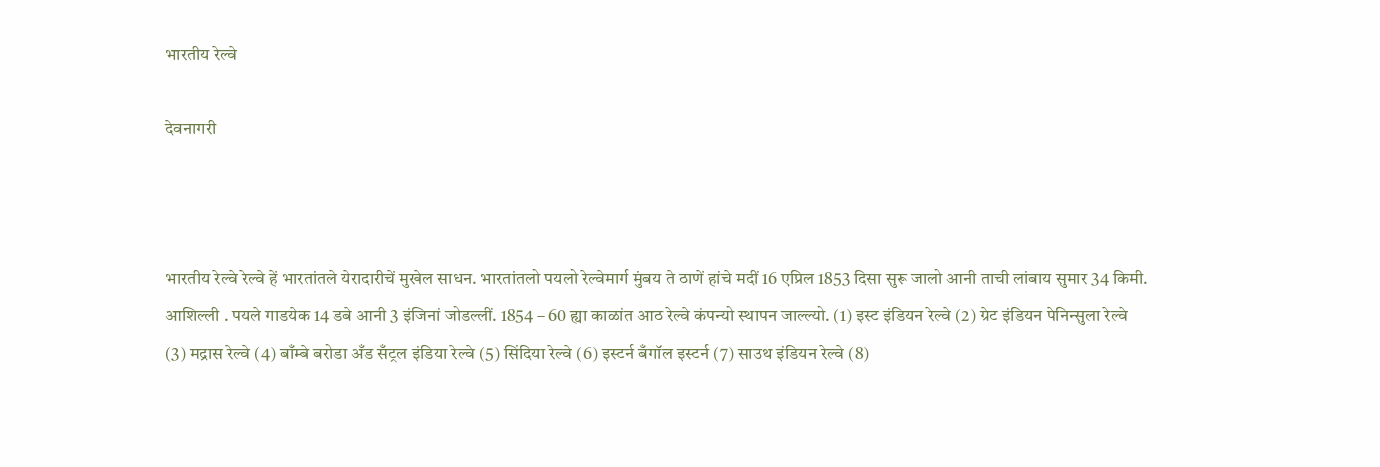भारतीय रेल्वे

देवनागरी



भारतीय रेल्वे रेल्वे हें भारतांतले येरादारीचें मुखेल साधन. भारतांतलो पयलो रेल्वेमार्ग मुंबय ते ठाणें हांचे मदीं 16 एप्रिल 1853 दिसा सुरू जालो आनी ताची लांबाय सुमार 34 किमी. आशिल्ली . पयले गाडयेक 14 डबे आनी 3 इंजिनां जोडल्लीं. 1854 – 60 ह्या काळांत आठ रेल्वे कंपन्यो स्थापन जाल्ल्यो. (1) इस्ट इंडियन रेल्वे (2) ग्रेट इंडियन पेनिन्सुला रेल्वे (3) मद्रास रेल्वे (4) बाँम्बे बरोडा अँड सँट्रल इंडिया रेल्वे (5) सिंदिया रेल्वे (6) इस्टर्न बँगॉल इस्टर्न (7) साउथ इंडियन रेल्वे (8)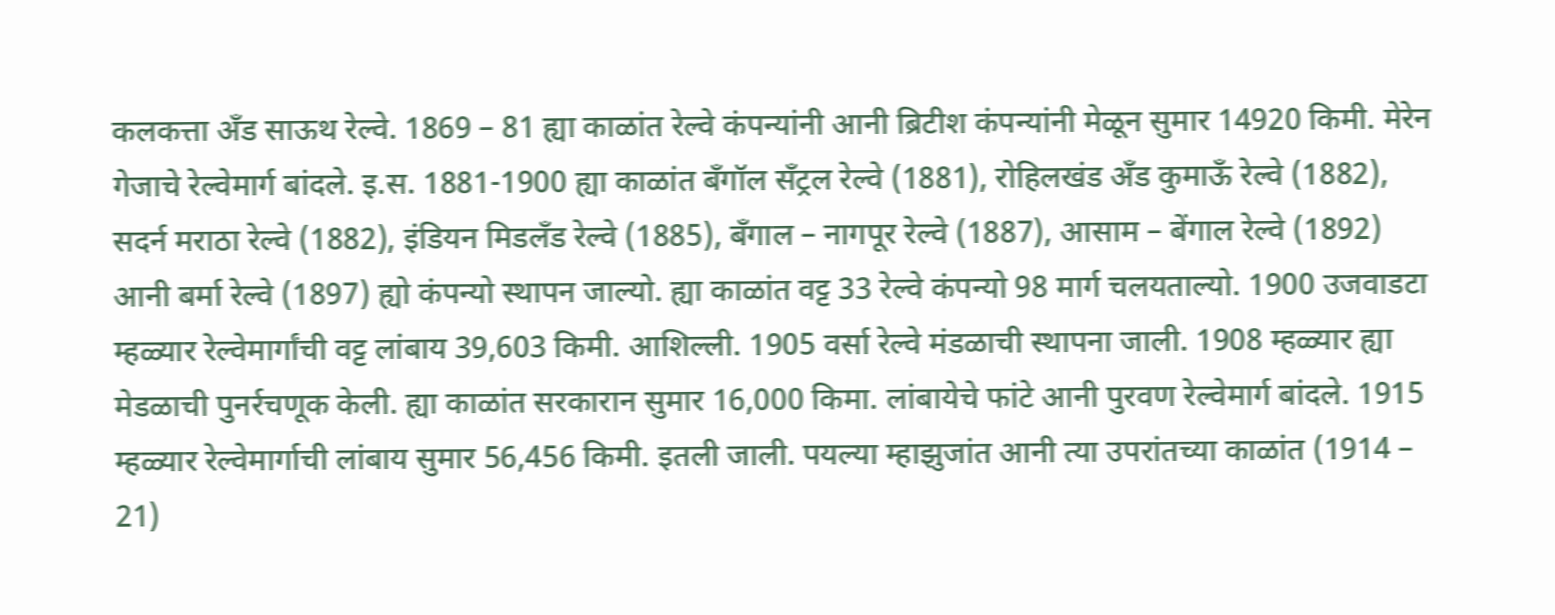कलकत्ता अँड साऊथ रेल्वे. 1869 – 81 ह्या काळांत रेल्वे कंपन्यांनी आनी ब्रिटीश कंपन्यांनी मेळून सुमार 14920 किमी. मेरेन गेजाचे रेल्वेमार्ग बांदले. इ.स. 1881-1900 ह्या काळांत बँगॉल सँट्रल रेल्वे (1881), रोहिलखंड अँड कुमाऊँ रेल्वे (1882), सदर्न मराठा रेल्वे (1882), इंडियन मिडलँड रेल्वे (1885), बँगाल – नागपूर रेल्वे (1887), आसाम – बेंगाल रेल्वे (1892) आनी बर्मा रेल्वे (1897) ह्यो कंपन्यो स्थापन जाल्यो. ह्या काळांत वट्ट 33 रेल्वे कंपन्यो 98 मार्ग चलयताल्यो. 1900 उजवाडटा म्हळ्यार रेल्वेमार्गांची वट्ट लांबाय 39,603 किमी. आशिल्ली. 1905 वर्सा रेल्वे मंडळाची स्थापना जाली. 1908 म्हळ्यार ह्या मेडळाची पुनर्रचणूक केली. ह्या काळांत सरकारान सुमार 16,000 किमा. लांबायेचे फांटे आनी पुरवण रेल्वेमार्ग बांदले. 1915 म्हळ्यार रेल्वेमार्गाची लांबाय सुमार 56,456 किमी. इतली जाली. पयल्या म्हाझुजांत आनी त्या उपरांतच्या काळांत (1914 – 21)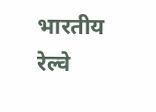भारतीय रेल्वे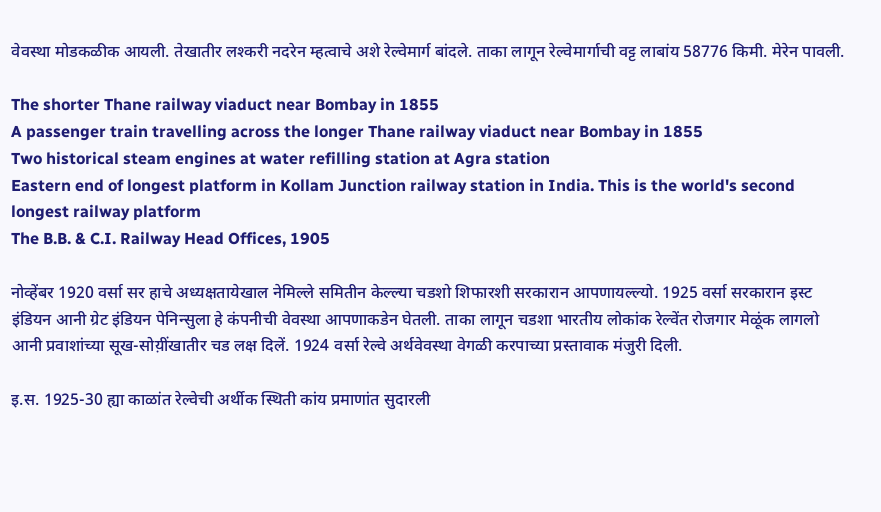वेवस्था मोडकळीक आयली. तेखातीर लश्करी नदरेन म्हत्वाचे अशे रेल्वेमार्ग बांदले. ताका लागून रेल्वेमार्गाची वट्ट लाबांय 58776 किमी. मेरेन पावली.

The shorter Thane railway viaduct near Bombay in 1855
A passenger train travelling across the longer Thane railway viaduct near Bombay in 1855
Two historical steam engines at water refilling station at Agra station
Eastern end of longest platform in Kollam Junction railway station in India. This is the world's second longest railway platform
The B.B. & C.I. Railway Head Offices, 1905

नोव्हेंबर 1920 वर्सा सर हाचे अध्यक्षतायेखाल नेमिल्ले समितीन केल्ल्या चडशो शिफारशी सरकारान आपणायल्ल्यो. 1925 वर्सा सरकारान इस्ट इंडियन आनी ग्रेट इंडियन पेनिन्सुला हे कंपनीची वेवस्था आपणाकडेन घेतली. ताका लागून चडशा भारतीय लोकांक रेल्वेंत रोजगार मेळूंक लागलो आनी प्रवाशांच्या सूख-सोय़ींखातीर चड लक्ष दिलें. 1924 वर्सा रेल्वे अर्थवेवस्था वेगळी करपाच्या प्रस्तावाक मंजुरी दिली.

इ.स. 1925-30 ह्या काळांत रेल्वेची अर्थीक स्थिती कांय प्रमाणांत सुदारली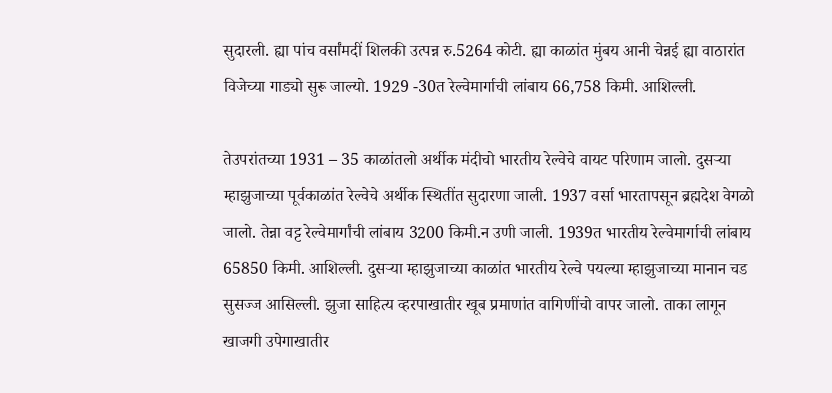सुदारली. ह्या पांच वर्सांमदीं शिलकी उत्पन्न रु.5264 कोटी. ह्या काळांत मुंबय आनी चेन्नई ह्या वाठारांत विजेच्या गाड्यो सुरू जाल्यो. 1929 -30त रेल्वेमार्गाची लांबाय 66,758 किमी. आशिल्ली.

तेउपरांतच्या 1931 – 35 काळांतलो अर्थीक मंदीचो भारतीय रेल्वेचे वायट परिणाम जालो. दुसऱ्या म्हाझुजाच्या पूर्वकाळांत रेल्वेचे अर्थीक स्थितींत सुदारणा जाली. 1937 वर्सा भारतापसून ब्रह्मदेश वेगळो जालो. तेन्ना वट्ट रेल्वेमार्गांची लांबाय 3200 किमी.न उणी जाली. 1939त भारतीय रेल्वेमार्गाची लांबाय 65850 किमी. आशिल्ली. दुसऱ्या म्हाझुजाच्या काळांत भारतीय रेल्वे पयल्या म्हाझुजाच्या मानान चड सुसज्ज आसिल्ली. झुजा साहित्य व्हरपाखातीर खूब प्रमाणांत वागिणींचो वापर जालो. ताका लागून खाजगी उपेगाखातीर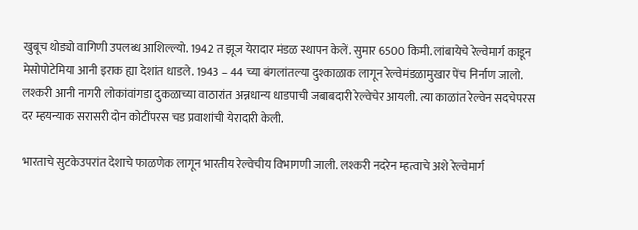खुबूच थोड्यो वागिणी उपलब्ध आशिल्ल्यो. 1942 त झूज येरादार मंडळ स्थापन केलें. सुमार 6500 किमी. लांबायेचे रेल्वेमार्ग काडून मेसोपोटेमिया आनी इराक ह्या देशांत धाडले. 1943 – 44 च्या बंगलांतल्या दुश्काळाक लागून रेल्वेमंडळामुखार पेंच निर्नाण जालो. लश्करी आनी नागरी लोकांवांगडा दुकळाच्या वाठारांत अन्नधान्य धाडपाची जबाबदारी रेल्वेचेर आयली. त्या काळांत रेल्वेन सदचेपरस दर म्हयन्याक सरासरी दोन कोटींपरस चड प्रवाशांची येरादारी केली.

भारताचे सुटकेउपरांत देशाचे फाळणेक लागून भारतीय रेल्वेचीय विभागणी जाली. लश्करी नदरेन म्हत्वाचे अशे रेल्वेमार्ग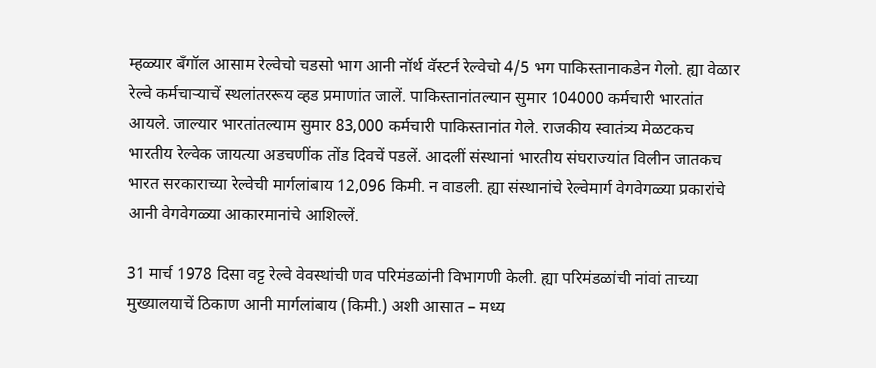म्हळ्यार बँगॉल आसाम रेल्वेचो चडसो भाग आनी नॉर्थ वॅस्टर्न रेल्वेचो 4/5 भग पाकिस्तानाकडेन गेलो. ह्या वेळार रेल्वे कर्मचाऱ्याचें स्थलांतररूय व्हड प्रमाणांत जालें. पाकिस्तानांतल्यान सुमार 104000 कर्मचारी भारतांत आयले. जाल्यार भारतांतल्याम सुमार 83,000 कर्मचारी पाकिस्तानांत गेले. राजकीय स्वातंत्र्य मेळटकच भारतीय रेल्वेक जायत्या अडचणींक तोंड दिवचें पडलें. आदलीं संस्थानां भारतीय संघराज्यांत विलीन जातकच भारत सरकाराच्या रेल्वेची मार्गलांबाय 12,096 किमी. न वाडली. ह्या संस्थानांचे रेल्वेमार्ग वेगवेगळ्या प्रकारांचे आनी वेगवेगळ्या आकारमानांचे आशिल्लें.

31 मार्च 1978 दिसा वट्ट रेल्वे वेवस्थांची णव परिमंडळांनी विभागणी केली. ह्या परिमंडळांची नांवां ताच्या मुख्यालयाचें ठिकाण आनी मार्गलांबाय (किमी.) अशी आसात – मध्य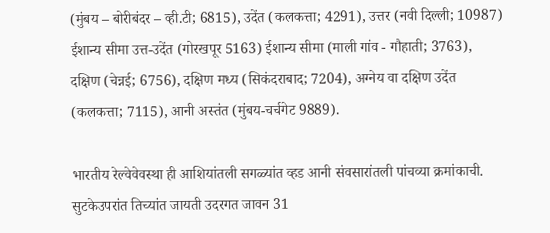(मुंबय – बोरीबंदर – व्ही.टी; 6815), उदेंत (कलकत्ता; 4291), उत्तर (नवी दिल्ली; 10987) ईशान्य सीमा उत्त-उदेंत (गोरखपूर 5163) ईशान्य सीमा (माली गांव - गौहाती; 3763), दक्षिण (चेन्नई; 6756), दक्षिण मध्य (सिकंदराबाद; 7204), अग्नेय वा दक्षिण उदेंत (कलकत्ता; 7115), आनी अस्तंत (मुंबय-चर्चगेट 9889).

भारतीय रेल्वेवेवस्था ही आशियांतली सगळ्यांत व्हड आनी संवसारांतली पांचव्या क्रमांकाची. सुटकेउपरांत तिच्यांत जायती उदरगत जावन 31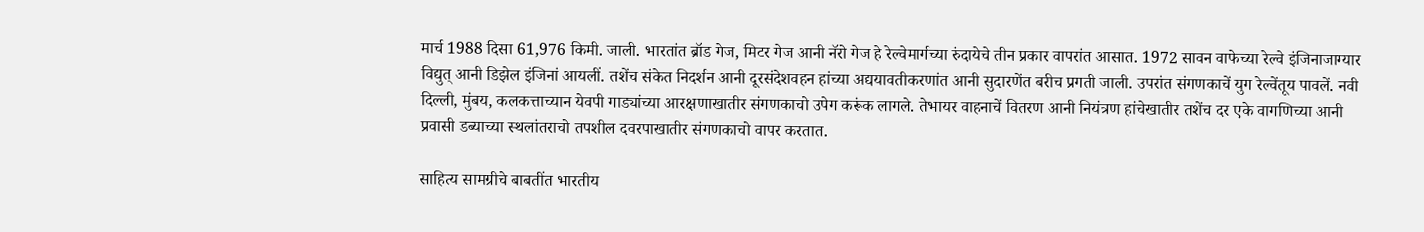मार्च 1988 दिसा 61,976 किमी. जाली. भारतांत ब्रॉड गेज, मिटर गेज आनी नॅरो गेज हे रेल्वेमार्गच्या रुंदायेचे तीन प्रकार वापरांत आसात. 1972 सावन वाफेच्या रेल्वे इंजिनाजाग्यार विद्युत् आनी डिझेल इंजिनां आयलीं. तशेंच संकेत निदर्शन आनी दूरसंदेशवहन हांच्या अद्ययावतीकरणांत आनी सुदारणेंत बरीच प्रगती जाली. उपरांत संगणकाचें युग रेल्वेंतूय पावलें. नवी दिल्ली, मुंबय, कलकत्ताच्यान येवपी गाड्यांच्या आरक्षणाखातीर संगणकाचो उपेग करूंक लागले. तेभायर वाहनाचें वितरण आनी नियंत्रण हांचेखातीर तशेंच दर एके वागणिच्या आनी प्रवासी डब्याच्या स्थलांतराचो तपशील दवरपाखातीर संगणकाचो वापर करतात.

साहित्य सामग्रीचे बाबतींत भारतीय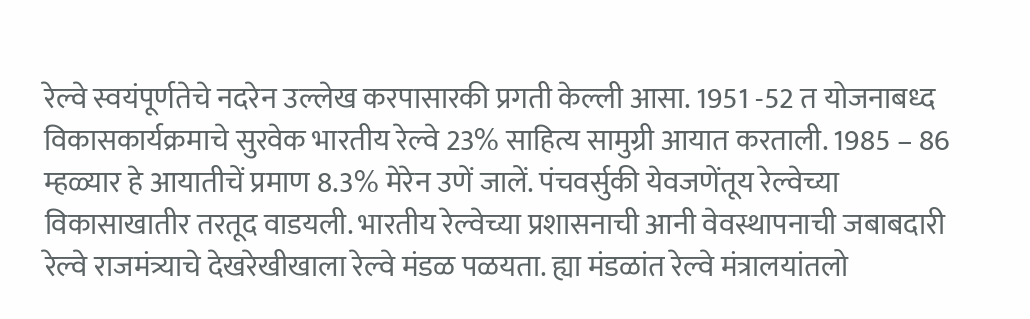रेल्वे स्वयंपूर्णतेचे नदरेन उल्लेख करपासारकी प्रगती केल्ली आसा. 1951 -52 त योजनाबध्द विकासकार्यक्रमाचे सुरवेक भारतीय रेल्वे 23% साहित्य सामुग्री आयात करताली. 1985 – 86 म्हळ्यार हे आयातीचें प्रमाण 8.3% मेरेन उणें जालें. पंचवर्सुकी येवजणेंतूय रेल्वेच्या विकासाखातीर तरतूद वाडयली. भारतीय रेल्वेच्या प्रशासनाची आनी वेवस्थापनाची जबाबदारी रेल्वे राजमंत्र्याचे देखरेखीखाला रेल्वे मंडळ पळयता. ह्या मंडळांत रेल्वे मंत्रालयांतलो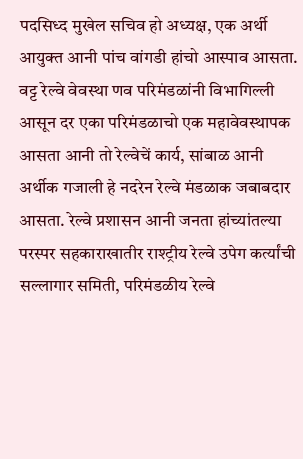पदसिध्द मुखेल सचिव हो अध्यक्ष, एक अर्थी आयुक्त आनी पांच वांगडी हांचो आस्पाव आसता. वट्ट रेल्वे वेवस्था णव परिमंडळांनी विभागिल्ली आसून दर एका परिमंडळाचो एक महावेवस्थापक आसता आनी तो रेल्वेचें कार्य, सांबाळ आनी अर्थीक गजाली हे नदरेन रेल्वे मंडळाक जबाबदार आसता. रेल्वे प्रशासन आनी जनता हांच्यांतल्या परस्पर सहकाराखातीर राश्ट्रीय रेल्वे उपेग कर्त्यांची सल्लागार समिती, परिमंडळीय रेल्वे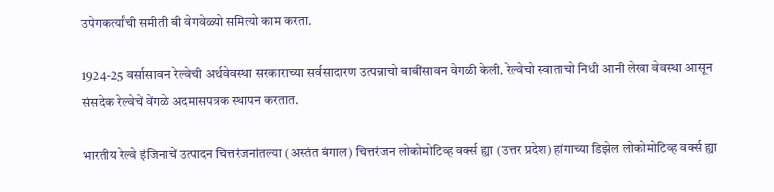उपेगकर्त्यांची समीती बी वेगवेळ्यो समित्यो काम करता.

1924-25 वर्सासावन रेल्वेची अर्थवेवस्था सरकाराच्या सर्वसादारण उत्पन्नाचो बाबींसावन वेगळी केली. रेल्वेचो स्वाताचो निधी आनी लेखा वेवस्था आसून संसदेक रेल्वेचें वेंगळे अदमासपत्रक स्थापन करतात.

भारतीय रेल्वे इंजिनाचें उत्पादन चित्तरंजनांतल्या (अस्तंत बंगाल) चित्तरंजन लोकोमोटिव्ह वर्क्स ह्या (उत्तर प्रदेश) हांगाच्या डिझेल लोकोमोटिव्ह वर्क्स ह्या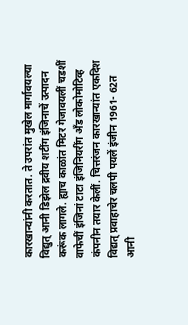कारखान्यांनी करतात. ते उपरांत मुखेल मार्गावयल्या विद्युत् आनी डिझेल द्रवीय शटींग इंजिनाचें उत्पादन करूंक लागले. ह्याच काळांत मिटर गेजावयलीं चडशीं वाफेचीं इंजिनां टाटा इंजिनियरींग अँड लोकोमोटिव्ह कंपनीन तयार केलीं. चित्तरंजन कारखान्यांत एकदिश विद्यत् प्रवाहाचेर चलपी पयलें इंजीन 1961- 62त आनी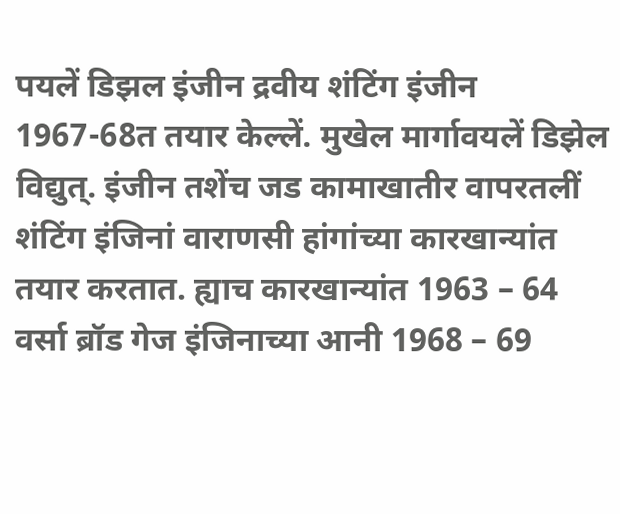पयलें डिझल इंजीन द्रवीय शंटिंग इंजीन 1967-68त तयार केल्लें. मुखेल मार्गावयलें डिझेल विद्युत्. इंजीन तशेंच जड कामाखातीर वापरतलीं शंटिंग इंजिनां वाराणसी हांगांच्या कारखान्यांत तयार करतात. ह्याच कारखान्यांत 1963 – 64 वर्सा ब्रॉड गेज इंजिनाच्या आनी 1968 – 69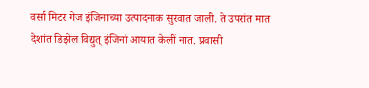वर्सा मिटर गेज इंजिनाच्या उत्पादनाक सुरवात जाली. ते उपरांत मात देशांत डिझेल विद्युत् इंजिनां आयात केलीं नात. प्रवासी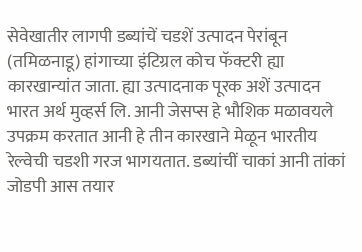सेवेखातीर लागपी डब्यांचें चडशें उत्पादन पेरांबून (तमिळनाडू) हांगाच्या इंटिग्रल कोच फॅक्टरी ह्या कारखान्यांत जाता. ह्या उत्पादनाक पूरक अशें उत्पादन भारत अर्थ मुव्हर्स लि. आनी जेसप्स हे भौशिक मळावयले उपक्रम करतात आनी हे तीन कारखाने मेळून भारतीय रेल्वेची चडशी गरज भागयतात. डब्यांचीं चाकां आनी तांकां जोडपी आस तयार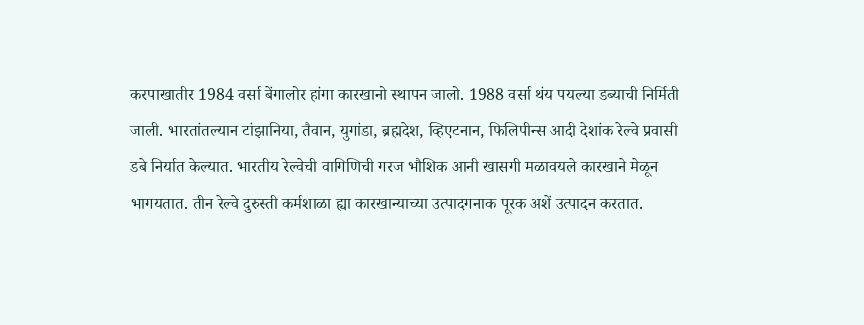करपाखातीर 1984 वर्सा बेंगालोर हांगा कारखानो स्थापन जालो. 1988 वर्सा थंय पयल्या डब्याची निर्मिती जाली. भारतांतल्यान टांझानिया, तैवान, युगांडा, ब्रह्मदेश, व्हिएटनान, फिलिपीन्स आदी देशांक रेल्वे प्रवासी डबे निर्यात केल्यात. भारतीय रेल्वेची वागिणिची गरज भौशिक आनी खासगी मळावयले कारखाने मेळून भागयतात. तीन रेल्वे दुरुस्ती कर्मशाळा ह्या कारखान्याच्या उत्पादगनाक पूरक अशें उत्पादन करतात.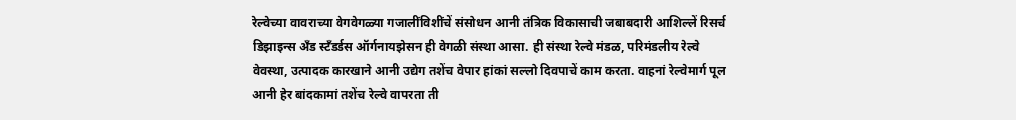रेल्वेच्या वावराच्या वेगवेगळ्या गजालींविशींचें संसोधन आनी तंत्रिक विकासाची जबाबदारी आशिल्लें रिसर्च डिझाइन्स अँड स्टँडर्डस ऑर्गनायझेसन ही वेगळी संस्था आसा. ही संस्था रेल्वे मंडळ, परिमंडलीय रेल्वे वेवस्था, उत्पादक कारखाने आनी उद्येग तशेंच वेपार हांकां सल्लो दिवपाचें काम करता. वाहनां रेल्वेमार्ग पूल आनी हेर बांदकामां तशेंच रेल्वे वापरता ती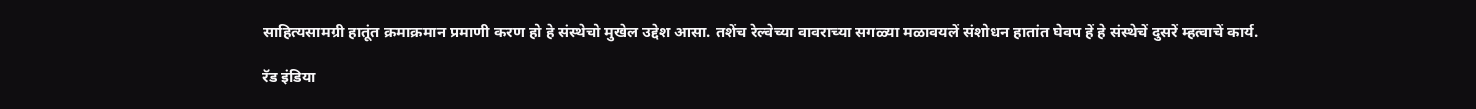साहित्यसामग्री हातूंत क्रमाक्रमान प्रमाणी करण हो हे संस्थेचो मुखेल उद्देश आसा. तशेंच रेल्वेच्या वावराच्या सगळ्या मळावयलें संशोधन हातांत घेवप हें हे संस्थेचें दुसरें म्हत्वाचें कार्य.

रॅड इंडिया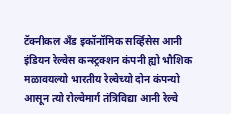टॅक्नीकल अँड इकॉनॉमिक सर्व्हिसेस आनी इंडियन रेल्वेस कन्स्ट्रक्शन कंपनी ह्यो भौशिक मळावयल्यो भारतीय रेल्वेच्यो दोन कंपन्यो आसून त्यो रोल्वेमार्ग तंत्रिविद्या आनी रेल्वे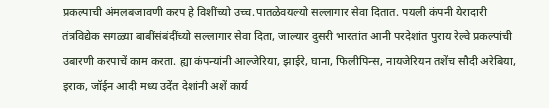प्रकल्पाची अंमलबजावणी करप हे विशींच्यो उच्च.पातळेवयल्यो सल्लागार सेवा दितात. पयली कंपनी येरादारी तंत्रविद्येक सगळ्या बाबींसंबंदींच्यो सल्लागार सेवा दिता, जाल्यार दुसरी भारतांत आनी परदेशांत पुराय रेल्वे प्रकल्पांची उबारणी करपाचें काम करता. ह्या कंपन्यांनी आल्जेरिया, झाईरे, घाना, फिलीपिन्स, नायजेरियन तशेंच सौदी अरेबिया, इराक, जॉईन आदी मध्य उदेंत देशांनी अशें कार्य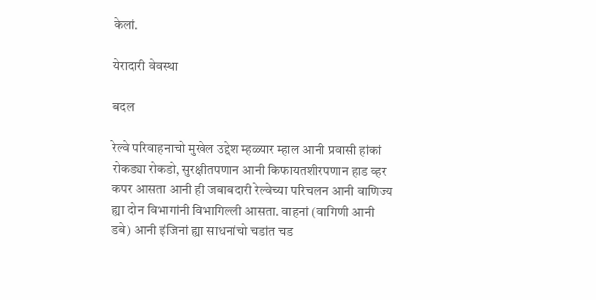केलां.

येरादारी वेवस्था

बदल

रेल्वे परिवाहनाचो मुखेल उद्देश म्हळ्यार म्हाल आनी प्रवासी हांकां रोकड्या रोकडो, सुरक्षीतपणान आनी किफायतशीरपणान हाड व्हर कपर आसता आनी ही जबाबदारी रेल्वेच्या परिचलन आनी वाणिज्य ह्या दोन विभागांनी विभागिल्ली आसता. वाहनां (वागिणी आनी डबे) आनी इंजिनां ह्या साधनांचो चडांत चड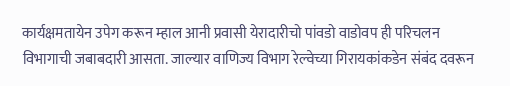कार्यक्षमतायेन उपेग करून म्हाल आनी प्रवासी येरादारीचो पांवडो वाडोवप ही परिचलन विभागाची जबाबदारी आसता. जाल्यार वाणिज्य विभाग रेल्वेच्या गिरायकांकडेन संबंद दवरून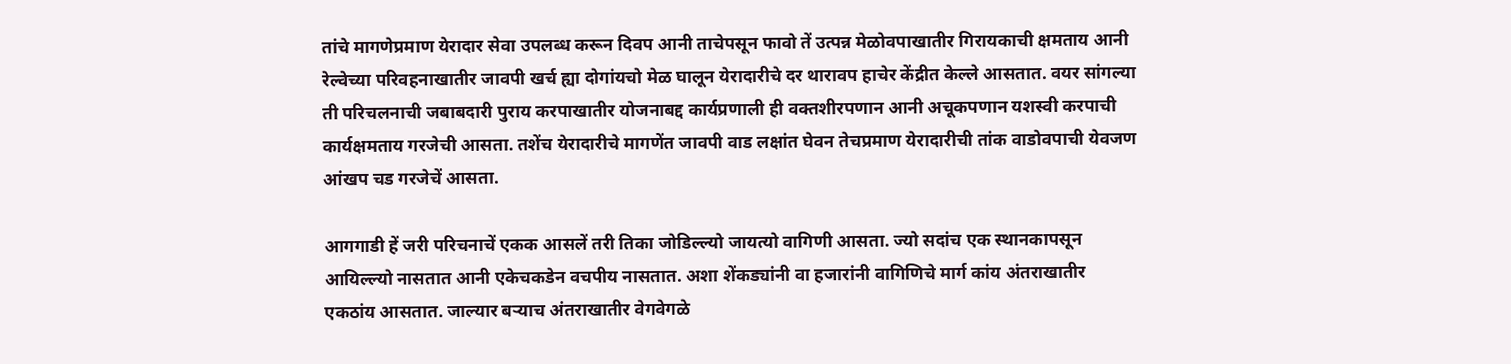तांचे मागणेप्रमाण येरादार सेवा उपलब्ध करून दिवप आनी ताचेपसून फावो तें उत्पन्न मेळोवपाखातीर गिरायकाची क्षमताय आनी रेल्वेच्या परिवहनाखातीर जावपी खर्च ह्या दोगांयचो मेळ घालून येरादारीचे दर थारावप हाचेर केंद्रीत केल्ले आसतात. वयर सांगल्या ती परिचलनाची जबाबदारी पुराय करपाखातीर योजनाबद्द कार्यप्रणाली ही वक्तशीरपणान आनी अचूकपणान यशस्वी करपाची कार्यक्षमताय गरजेची आसता. तशेंच येरादारीचे मागणेंत जावपी वाड लक्षांत घेवन तेचप्रमाण येरादारीची तांक वाडोवपाची येवजण आंखप चड गरजेचें आसता.

आगगाडी हें जरी परिचनाचें एकक आसलें तरी तिका जोडिल्ल्यो जायत्यो वागिणी आसता. ज्यो सदांच एक स्थानकापसून आयिल्ल्यो नासतात आनी एकेचकडेन वचपीय नासतात. अशा शेंकड्यांनी वा हजारांनी वागिणिचे मार्ग कांय अंतराखातीर एकठांय आसतात. जाल्यार बऱ्याच अंतराखातीर वेगवेगळे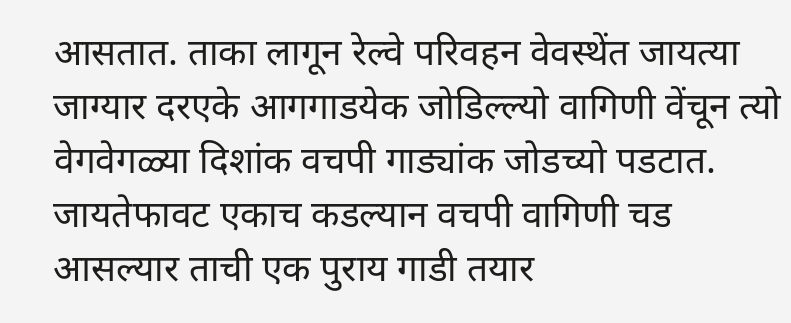आसतात. ताका लागून रेल्वे परिवहन वेवस्थेंत जायत्या जाग्यार दरएके आगगाडयेक जोडिल्ल्यो वागिणी वेंचून त्यो वेगवेगळ्या दिशांक वचपी गाड्यांक जोडच्यो पडटात. जायतेफावट एकाच कडल्यान वचपी वागिणी चड आसल्यार ताची एक पुराय गाडी तयार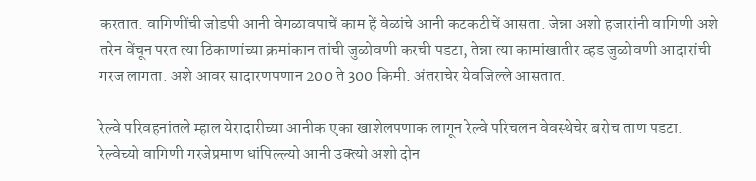करतात. वागिणींची जोडपी आनी वेगळावपाचें काम हें वेळांचे आनी कटकटीचें आसता. जेन्ना अशो हजारांनी वागिणी अशे तरेन वेंचून परत त्या ठिकाणांच्या क्रमांकान तांची जुळोवणी करची पडटा, तेन्ना त्या कामांखातीर व्हड जुळोवणी आदारांची गरज लागता. अशे आवर सादारणपणान 200 ते 300 किमी. अंतराचेर येवजिल्ले आसतात.

रेल्वे परिवहनांतले म्हाल येरादारीच्या आनीक एका खाशेलपणाक लागून रेल्वे परिचलन वेवस्थेचेर बरोच ताण पडटा. रेल्वेच्यो वागिणी गरजेप्रमाण धांपिल्ल्यो आनी उक्त्यो अशो दोन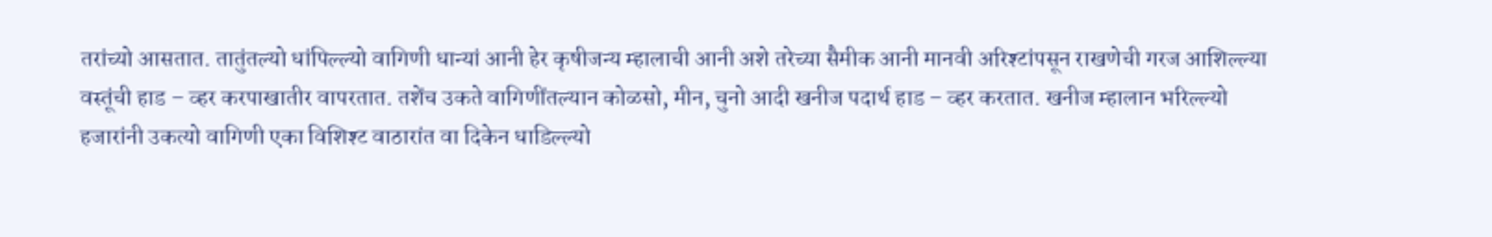तरांच्यो आसतात. तातुंतल्यो धांपिल्ल्यो वागिणी धान्यां आनी हेर कृषीजन्य म्हालाची आनी अशे तरेच्या सैमीक आनी मानवी अरिश्टांपसून राखणेची गरज आशिल्ल्या वस्तूंची हाड – व्हर करपाखातीर वापरतात. तशेंच उकते वागिणींतल्यान कोळसो, मीन, चुनो आदी खनीज पदार्थ हाड – व्हर करतात. खनीज म्हालान भरिल्ल्यो हजारांनी उकत्यो वागिणी एका विशिश्ट वाठारांत वा दिकेन धाडिल्ल्यो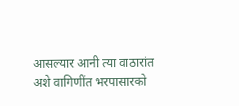आसल्यार आनी त्या वाठारांत अशे वागिणींत भरपासारको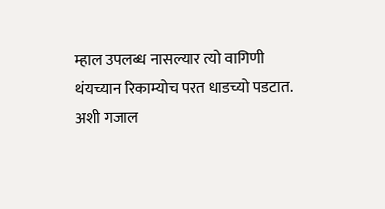म्हाल उपलब्ध नासल्यार त्यो वागिणी थंयच्यान रिकाम्योच परत धाडच्यो पडटात. अशी गजाल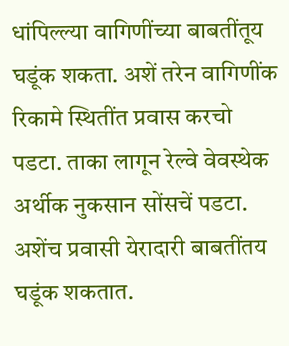धांपिल्ल्या वागिणींच्या बाबतींतूय घडूंक शकता. अशें तरेन वागिणींक रिकामे स्थितींत प्रवास करचो पडटा. ताका लागून रेल्वे वेवस्थेक अर्थीक नुकसान सोंसचें पडटा. अशेंच प्रवासी येरादारी बाबतींतय घडूंक शकतात.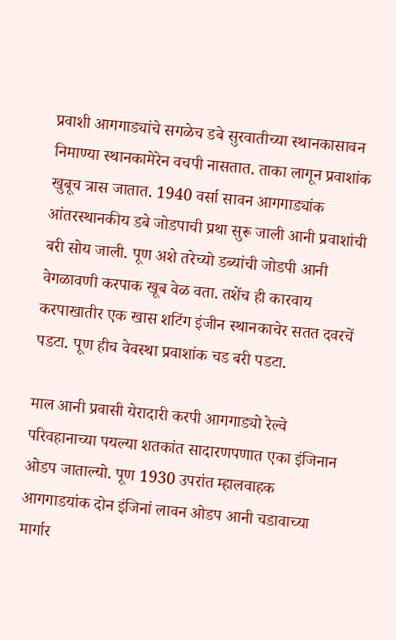प्रवाशी आगगाड्यांचे सगळेच डबे सुरवातीच्या स्थानकासावन निमाण्या स्थानकामेरेन वचपी नासतात. ताका लागून प्रवाशांक खुबूच त्रास जातात. 1940 वर्सा सावन आगगाड्यांक आंतरस्थानकीय डबे जोडपाची प्रथा सुरू जाली आनी प्रवाशांची बरी सोय जाली. पूण अशे तरेच्यो डब्यांची जोडपी आनी वेगळावणी करपाक खूब वेळ वता. तशेंच ही कारवाय करपाखातीर एक खास शटिंग इंजीन स्थानकाचेर सतत दवरचें पडटा. पूण हीच वेवस्था प्रवाशांक चड बरी पडटा.

माल आनी प्रवासी येरादारी करपी आगगाड्यो रेल्वे परिवहानाच्या पयल्या शतकांत सादारणपणात एका इंजिनान ओडप जाताल्यो. पूण 1930 उपरांत म्हालवाहक आगगाडयांक दोन इंजिनां लावन ओडप आनी चडावाच्या मार्गार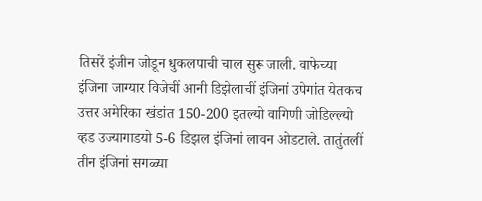तिसरें इंजीन जोडून धुकलपाची चाल सुरू जाली. वाफेच्या इंजिना जाग्यार विजेचीं आनी डिझेलाचीं इंजिनां उपेगांत येतकच उत्तर अमेरिका खंडांत 150-200 इतल्यो वागिणी जोडिल्ल्यो व्हड उज्यागाडयो 5-6 डिझल इंजिनां लावन ओडटाले. तातुंतलीं तीन इंजिनां सगळ्या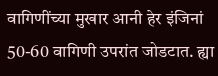वागिणींच्या मुखार आनी हेर इंजिनां 50-60 वागिणी उपरांत जोडटात. ह्या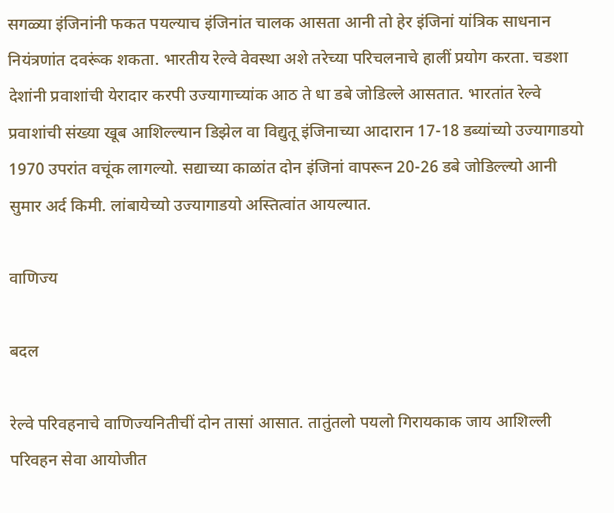सगळ्या इंजिनांनी फकत पयल्याच इंजिनांत चालक आसता आनी तो हेर इंजिनां यांत्रिक साधनान नियंत्रणांत दवरूंक शकता. भारतीय रेल्वे वेवस्था अशे तरेच्या परिचलनाचे हालीं प्रयोग करता. चडशा देशांनी प्रवाशांची येरादार करपी उज्यागाच्यांक आठ ते धा डबे जोडिल्ले आसतात. भारतांत रेल्वे प्रवाशांची संख्या खूब आशिल्ल्यान डिझेल वा विद्युतू इंजिनाच्या आदारान 17-18 डब्यांच्यो उज्यागाडयो 1970 उपरांत वचूंक लागल्यो. सद्याच्या काळांत दोन इंजिनां वापरून 20-26 डबे जोडिल्ल्यो आनी सुमार अर्द किमी. लांबायेच्यो उज्यागाडयो अस्तित्वांत आयल्यात.

वाणिज्य

बदल

रेल्वे परिवहनाचे वाणिज्यनितीचीं दोन तासां आसात. तातुंतलो पयलो गिरायकाक जाय आशिल्ली परिवहन सेवा आयोजीत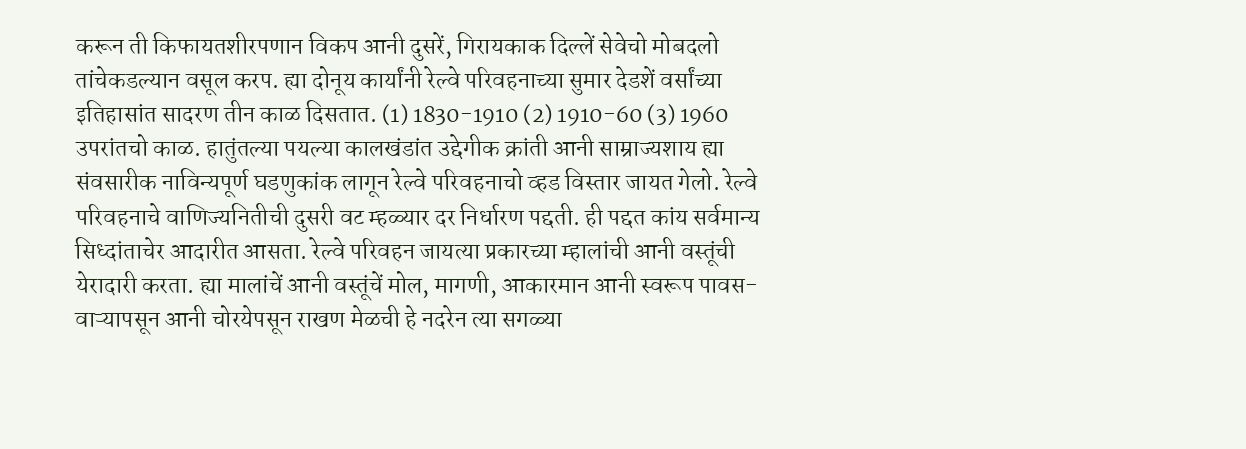करून ती किफायतशीरपणान विकप आनी दुसरें, गिरायकाक दिल्लें सेवेचो मोबदलो तांचेकडल्यान वसूल करप. ह्या दोनूय कार्यांनी रेल्वे परिवहनाच्या सुमार देडशें वर्सांच्या इतिहासांत सादरण तीन काळ दिसतात. (1) 1830-1910 (2) 1910-60 (3) 1960 उपरांतचो काळ. हातुंतल्या पयल्या कालखंडांत उद्देगीक क्रांती आनी साम्राज्यशाय ह्या संवसारीक नाविन्यपूर्ण घडणुकांक लागून रेल्वे परिवहनाचो व्हड विस्तार जायत गेलो. रेल्वे परिवहनाचे वाणिज्यनितीची दुसरी वट म्हळ्यार दर निर्धारण पद्दती. ही पद्दत कांय सर्वमान्य सिध्दांताचेर आदारीत आसता. रेल्वे परिवहन जायत्या प्रकारच्या म्हालांची आनी वस्तूंची येरादारी करता. ह्या मालांचें आनी वस्तूंचें मोल, मागणी, आकारमान आनी स्वरूप पावस-वाऱ्यापसून आनी चोरयेपसून राखण मेळची हे नदरेन त्या सगळ्या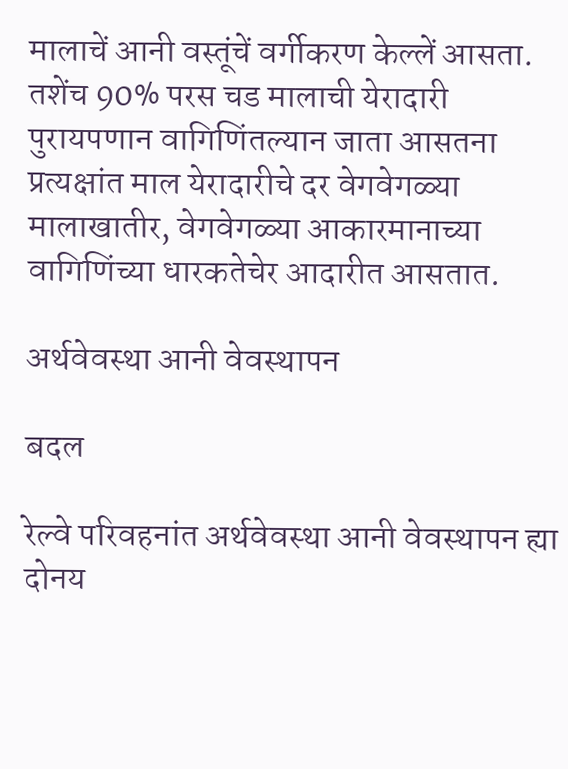मालाचें आनी वस्तूंचें वर्गीकरण केल्लें आसता. तशेंच 90% परस चड मालाची येरादारी पुरायपणान वागिणिंतल्यान जाता आसतना प्रत्यक्षांत माल येरादारीचे दर वेगवेगळ्या मालाखातीर, वेगवेगळ्या आकारमानाच्या वागिणिंच्या धारकतेचेर आदारीत आसतात.

अर्थवेवस्था आनी वेवस्थापन

बदल

रेल्वे परिवहनांत अर्थवेवस्था आनी वेवस्थापन ह्या दोनय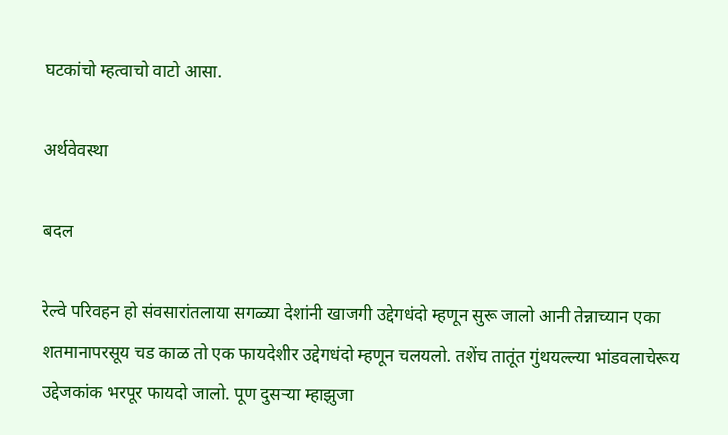घटकांचो म्हत्वाचो वाटो आसा.

अर्थवेवस्था

बदल

रेल्वे परिवहन हो संवसारांतलाया सगळ्या देशांनी खाजगी उद्देगधंदो म्हणून सुरू जालो आनी तेन्नाच्यान एका शतमानापरसूय चड काळ तो एक फायदेशीर उद्देगधंदो म्हणून चलयलो. तशेंच तातूंत गुंथयल्ल्या भांडवलाचेरूय उद्देजकांक भरपूर फायदो जालो. पूण दुसऱ्या म्हाझुजा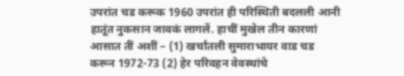उपरांत चड करूक 1960 उपरांत ही परिस्थिती बदलली आनी हातूंत नुकसान जावकं लागलें. हाचीं मुखेल तीन कारणां आसात तीं अशीं – (1) खर्चांतली सुमाराभायर वाड चड करून 1972-73 (2) हेर परिवहन वेवस्थांचे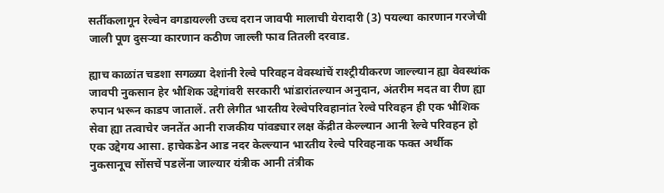सर्तीकलागून रेल्वेन वगडायल्ली उच्च दरान जावपी मालाची येरादारी (3) पयल्या कारणान गरजेची जाली पूण दुसऱ्या कारणान कठीण जाल्ली फाव तितली दरवाड.

ह्याच काळांत चडशा सगळ्या देशांनी रेल्वे परिवहन वेवस्थांचें राश्ट्रीयीकरण जाल्ल्यान ह्या वेवस्थांक जावपी नुकसान हेर भौशिक उद्देगांवरी सरकारी भांडारांतल्यान अनुदान, अंतरीम मदत वा रीण ह्या रुपान भरून काडप जातालें. तरी लेगीत भारतीय रेल्वेपरिवहानांत रेल्वे परिवहन ही एक भौशिक सेवा ह्या तत्वाचेर जनतेंत आनी राजकीय पांवड्यार लक्ष केंद्रीत केल्ल्यान आनी रेल्वे परिवहन हो एक उद्देगय आसा. हाचेकडेन आड नदर केल्ल्यान भारतीय रेल्वे परिवहनाक फक्त अर्थीक नुकसानूच सोंसचें पडलेंना जाल्यार यंत्रीक आनी तंत्रीक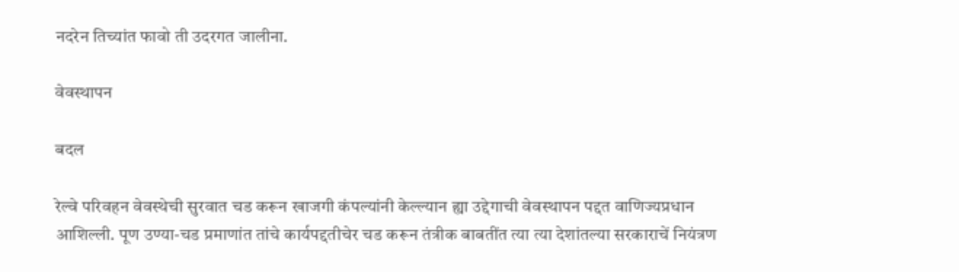नदरेन तिच्यांत फावो ती उदरगत जालीना.

वेवस्थापन

बदल

रेल्वे परिवहन वेवस्थेची सुरवात चड करून खाजगी कंपल्यांनी केल्ल्यान ह्या उद्देगाची वेवस्थापन पद्दत वाणिज्यप्रधान आशिल्ली. पूण उण्या-चड प्रमाणांत तांचे कार्यपद्दतीचेर चड करून तंत्रीक बाबतींत त्या त्या देशांतल्या सरकाराचें नियंत्रण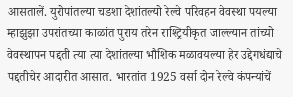आसतालें. युरोपांतल्या चडशा देशांतल्यो रेल्वे परिवहन वेवस्था पयल्या म्हाझुझा उपरांतच्या काळांत पुराय तरेन राश्ट्रियीकृत जाल्ल्यान तांच्यो वेवस्थापन पद्दती त्या त्या देशांतल्या भौशिक मळावयल्या हेर उद्देगधंद्याचे पद्दतीचेर आदारीत आसात. भारतांत 1925 वर्सा दोन रेल्वे कंपन्यांचें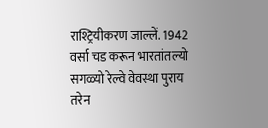राश्ट्रियीकरण जाल्लें. 1942 वर्सा चड करून भारतांतल्यो सगळ्यो रेल्वे वेवस्था पुराय तरेन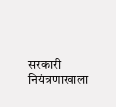सरकारी नियंत्रणाखाला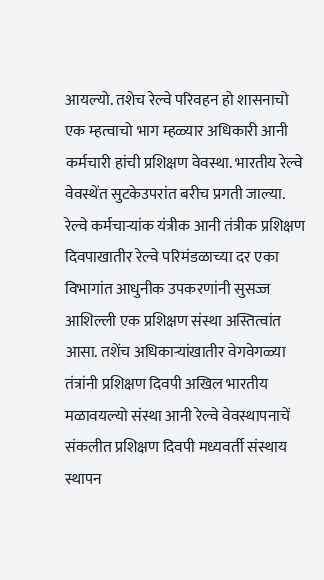आयल्यो. तशेच रेल्वे परिवहन हो शासनाचो एक म्हत्वाचो भाग म्हळ्यार अधिकारी आनी कर्मचारी हांची प्रशिक्षण वेवस्था. भारतीय रेल्वे वेवस्थेंत सुटकेउपरांत बरीच प्रगती जाल्या. रेल्वे कर्मचाऱ्यांक यंत्रीक आनी तंत्रीक प्रशिक्षण दिवपाखातीर रेल्वे परिमंडळाच्या दर एका विभागांत आधुनीक उपकरणांनी सुसज्ज आशिल्ली एक प्रशिक्षण संस्था अस्तित्वांत आसा. तशेंच अधिकाऱ्यांखातीर वेगवेगळ्या तंत्रांनी प्रशिक्षण दिवपी अखिल भारतीय मळावयल्यो संस्था आनी रेल्वे वेवस्थापनाचें संकलीत प्रशिक्षण दिवपी मध्यवर्ती संस्थाय स्थापन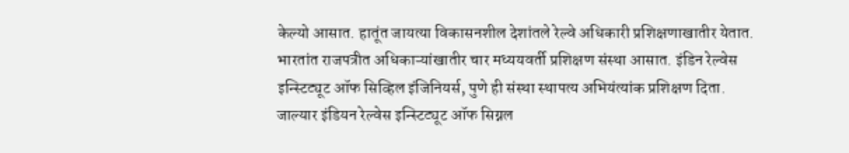केल्यो आसात. हातूंत जायत्या विकासनशील देशांतले रेल्वे अधिकारी प्रशिक्षणाखातीर येतात. भारतांत राजपत्रीत अधिकाऱ्यांखातीर चार मध्ययवर्ती प्रशिक्षण संस्था आसात. इंडिन रेल्वेस इन्स्टिट्यूट ऑफ सिव्हिल इंजिनियर्स, पुणे ही संस्था स्थापत्य अभियंत्यांक प्रशिक्षण दिता. जाल्यार इंडियन रेल्वेस इन्स्टिट्यूट ऑफ सिग्नल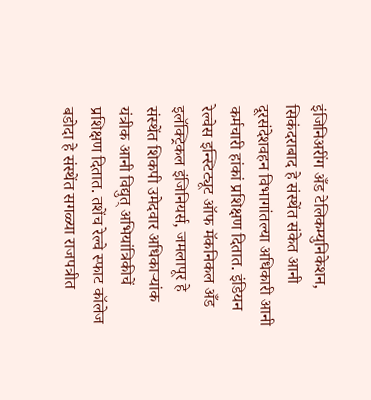इंजिनिअरींग अँड टेलिकम्युनिकेशन, सिकंदराबाद हे संस्थेंत संकेत आनी दूरसंदेशवहन विभागांतल्या अधिकारी आनी कर्मचारी हांकां प्रशिक्षण दितात. इंडियन रेल्वेस इन्स्टिट्यूट ऑफ मॅकनिकल अँड इलॅक्ट्रिकल इंजिनियर्स, जमलापूर हे संस्थेंत शिकपी उमेदवार अधिकाऱ्यांक यंत्रीक आनी विद्युत् अभियांत्रिकीचें प्रशिक्षण दितात. तशेंच रेल्वे स्फाट कॉलेज बडोदा हे संस्थेंत सगळ्या राजपत्रीत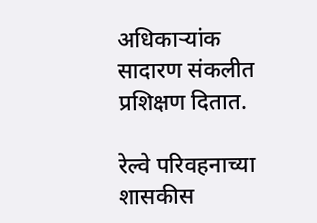अधिकाऱ्यांक सादारण संकलीत प्रशिक्षण दितात.

रेल्वे परिवहनाच्या शासकीस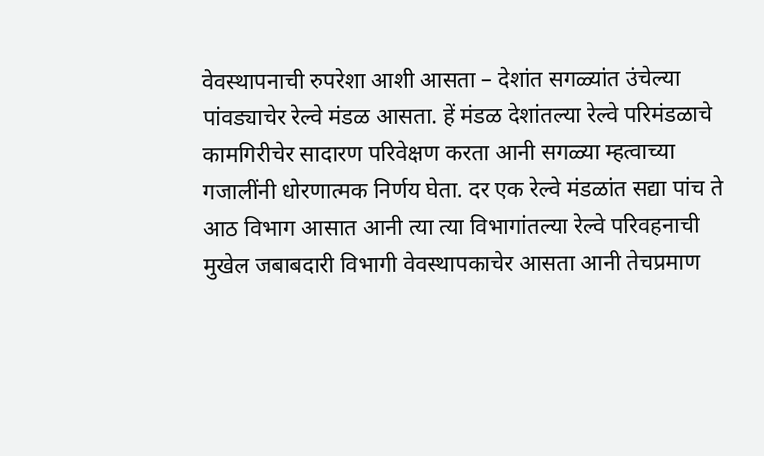वेवस्थापनाची रुपरेशा आशी आसता – देशांत सगळ्यांत उंचेल्या पांवड्याचेर रेल्वे मंडळ आसता. हें मंडळ देशांतल्या रेल्वे परिमंडळाचे कामगिरीचेर सादारण परिवेक्षण करता आनी सगळ्या म्हत्वाच्या गजालींनी धोरणात्मक निर्णय घेता. दर एक रेल्वे मंडळांत सद्या पांच ते आठ विभाग आसात आनी त्या त्या विभागांतल्या रेल्वे परिवहनाची मुखेल जबाबदारी विभागी वेवस्थापकाचेर आसता आनी तेचप्रमाण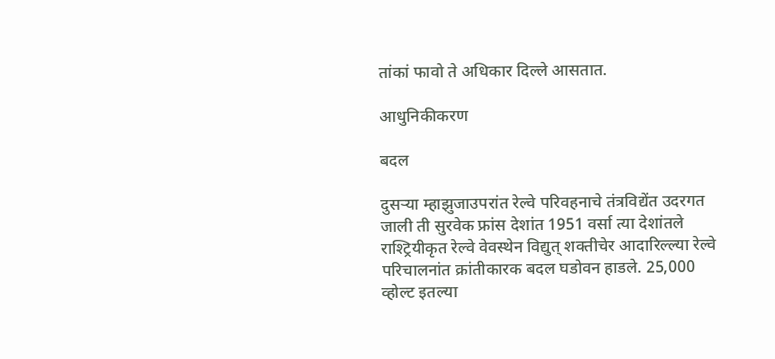तांकां फावो ते अधिकार दिल्ले आसतात.

आधुनिकीकरण

बदल

दुसऱ्या म्हाझुजाउपरांत रेल्वे परिवहनाचे तंत्रविद्येंत उदरगत जाली ती सुरवेक फ्रांस देशांत 1951 वर्सा त्या देशांतले राश्ट्रियीकृत रेल्वे वेवस्थेन विद्युत् शक्तीचेर आदारिल्ल्या रेल्वे परिचालनांत क्रांतीकारक बदल घडोवन हाडले. 25,000 व्होल्ट इतल्या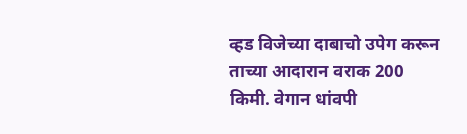व्हड विजेच्या दाबाचो उपेग करून ताच्या आदारान वराक 200 किमी. वेगान धांवपी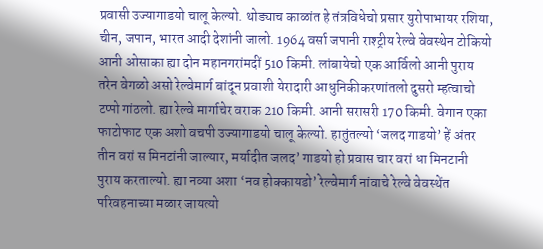प्रवासी उज्यागाडयो चालू केल्यो. थोड्याच काळांत हे तंत्रविधेचो प्रसार युरोपाभायर रशिया, चीन, जपान, भारत आदी देशांनी जालो. 1964 वर्सा जपानी राश्ट्रीय रेल्वे वेवस्थेन टोकियो आनी ओसाका ह्या दोन महानगरांमदीं 510 किमी. लांबायेचो एक आर्विलो आनी पुराय तरेन वेगळो असो रेल्वेमार्ग बांदून प्रवाशी येरादारी आधुनिकीकरणांतलो दुसरो म्हत्वाचो टप्पो गांठलो. ह्या रेल्वे मार्गाचेर वराक 210 किमी. आनी सरासरी 170 किमी. वेगान एका फाटोफाट एक अशो वचपी उज्यागाडयो चालू केल्यो. हातुंतल्यो ‘जलद गाडयो’ हें अंतर तीन वरां स मिनटांनी जाल्यार, मर्यादीत जलद’ गाडयो हो प्रवास चार वरां धा मिनटानी पुराय करताल्यो. ह्या नव्या अशा ‘नव होक्कायडो’ रेल्वेमार्ग नांवाचे रेल्वे वेवस्थेंत परिवहनाच्या मळार जायत्यो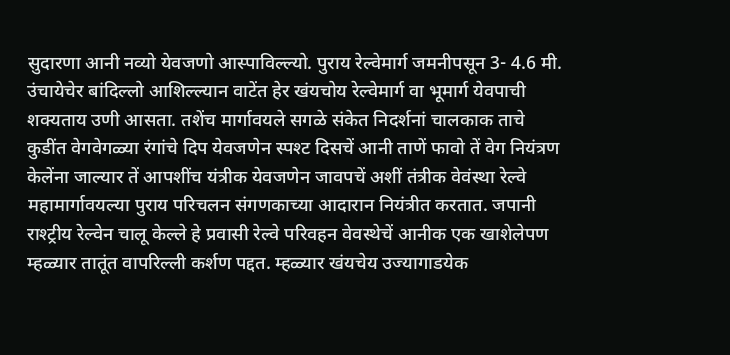सुदारणा आनी नव्यो येवजणो आस्पाविल्ल्यो. पुराय रेल्वेमार्ग जमनीपसून 3- 4.6 मी. उंचायेचेर बांदिल्लो आशिल्ल्यान वाटेंत हेर खंयचोय रेल्वेमार्ग वा भूमार्ग येवपाची शक्यताय उणी आसता. तशेंच मार्गावयले सगळे संकेत निदर्शनां चालकाक ताचे कुडींत वेगवेगळ्या रंगांचे दिप येवजणेन स्पश्ट दिसचें आनी ताणें फावो तें वेग नियंत्रण केलेंना जाल्यार तें आपशींच यंत्रीक येवजणेन जावपचें अशीं तंत्रीक वेवंस्था रेल्वे महामार्गावयल्या पुराय परिचलन संगणकाच्या आदारान नियंत्रीत करतात. जपानी राश्ट्रीय रेल्वेन चालू केल्ले हे प्रवासी रेल्वे परिवहन वेवस्थेचें आनीक एक खाशेलेपण म्हळ्यार तातूंत वापरिल्ली कर्शण पद्दत. म्हळ्यार खंयचेय उज्यागाडयेक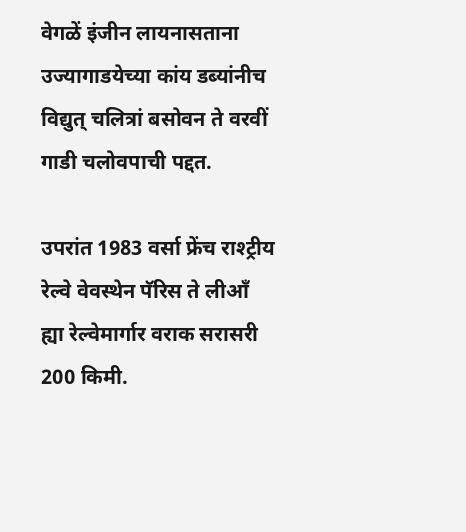वेगळें इंजीन लायनासताना उज्यागाडयेच्या कांय डब्यांनीच विद्युत् चलित्रां बसोवन ते वरवीं गाडी चलोवपाची पद्दत.

उपरांत 1983 वर्सा फ्रेंच राश्ट्रीय रेल्वे वेवस्थेन पॅरिस ते लीआँ ह्या रेल्वेमार्गार वराक सरासरी 200 किमी.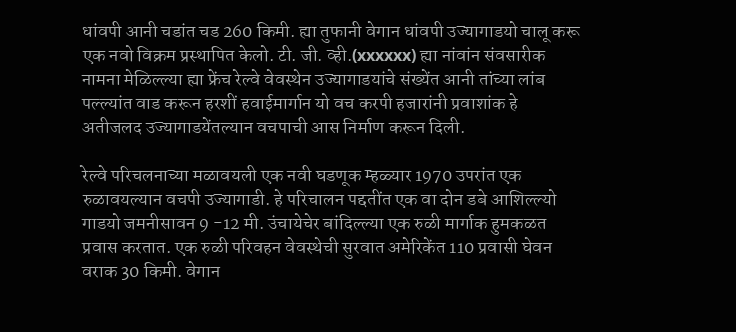धांवपी आनी चडांत चड 260 किमी. ह्या तुफानी वेगान धांवपी उज्यागाडयो चालू करू एक नवो विक्रम प्रस्थापित केलो. टी. जी. व्ही.(xxxxxx) ह्या नांवांन संवसारीक नामना मेळिल्ल्या ह्या फ्रेंच रेल्वे वेवस्थेन उज्यागाडयांचे संख्येंत आनी तांच्या लांब पल्ल्यांत वाड करून हरशीं हवाईमार्गान यो वच करपी हजारांनी प्रवाशांक हे अतीजलद उज्यागाडयेंतल्यान वचपाची आस निर्माण करून दिली.

रेल्वे परिचलनाच्या मळावयली एक नवी घडणूक म्हळ्यार 1970 उपरांत एक रुळावयल्यान वचपी उज्यागाडी. हे परिचालन पद्दतींत एक वा दोन डबे आशिल्ल्यो गाडयो जमनीसावन 9 -12 मी. उंचायेचेर बांदिल्ल्या एक रुळी मार्गाक हुमकळत प्रवास करतात. एक रुळी परिवहन वेवस्थेची सुरवात अमेरिकेंत 110 प्रवासी घेवन वराक 30 किमी. वेगान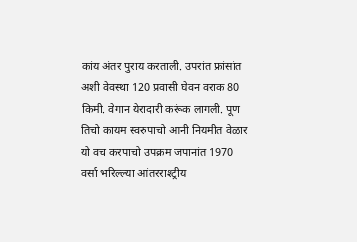कांय अंतर पुराय करताली. उपरांत फ्रांसांत अशी वेवस्था 120 प्रवासी घेवन वराक 80 किमी. वेगान येरादारी करूंक लागली. पूण तिचो कायम स्वरुपाचो आनी नियमीत वेळार यो वच करपाचो उपक्रम जपानांत 1970 वर्सा भरिल्ल्या आंतरराश्ट्रीय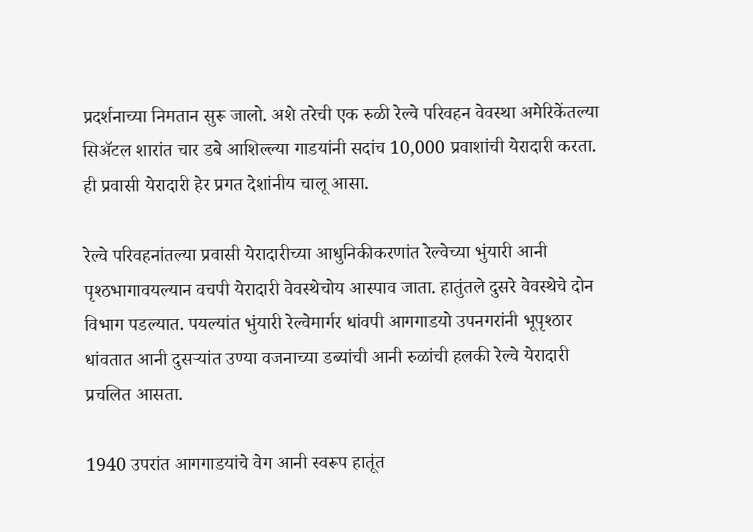प्रदर्शनाच्या निमतान सुरू जालो. अशे तरेची एक रुळी रेल्वे परिवहन वेवस्था अमेरिकेंतल्या सिॲटल शारांत चार डबे आशिल्ल्या गाडयांनी सदांच 10,000 प्रवाशांची येरादारी करता. ही प्रवासी येरादारी हेर प्रगत देशांनीय चालू आसा.

रेल्वे परिवहनांतल्या प्रवासी येरादारीच्या आधुनिकीकरणांत रेल्वेच्या भुंयारी आनी पृश्ठभागावयल्यान वचपी येरादारी वेवस्थेचोय आस्पाव जाता. हातुंतले दुसरे वेवस्थेचे दोन विभाग पडल्यात. पयल्यांत भुंयारी रेल्वेमार्गर धांवपी आगगाडयो उपनगरांनी भूपृश्ठार धांवतात आनी दुसऱ्यांत उण्या वजनाच्या डब्यांची आनी रुळांची हलकी रेल्वे येरादारी प्रचलित आसता.

1940 उपरांत आगगाडयांचे वेग आनी स्वरूप हातूंत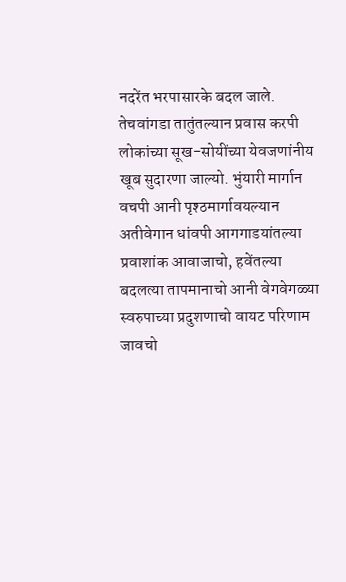नदरेंत भरपासारके बदल जाले. तेचवांगडा तातुंतल्यान प्रवास करपी लोकांच्या सूख-सोयींच्या येवजणांनीय खूब सुदारणा जाल्यो. भुंयारी मार्गान वचपी आनी पृश्ठमार्गावयल्यान अतीवेगान धांवपी आगगाडयांतल्या प्रवाशांक आवाजाचो, हवेंतल्या बदलत्या तापमानाचो आनी वेगवेगळ्या स्वरुपाच्या प्रदुशणाचो वायट परिणाम जावचो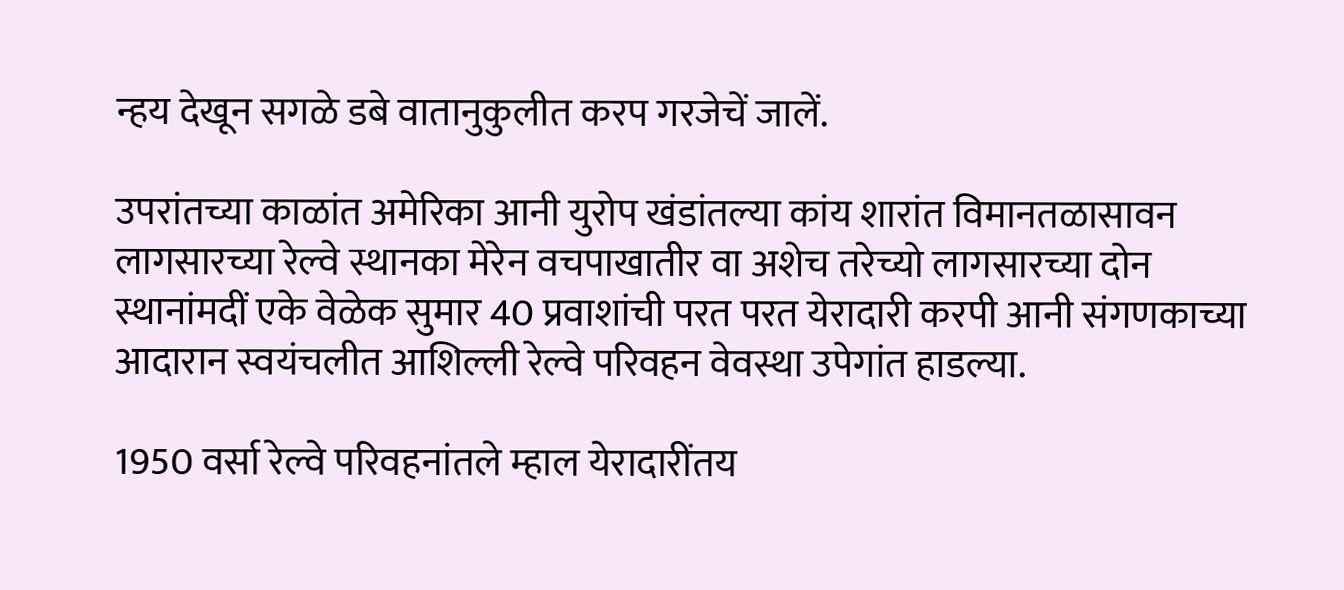न्हय देखून सगळे डबे वातानुकुलीत करप गरजेचें जालें.

उपरांतच्या काळांत अमेरिका आनी युरोप खंडांतल्या कांय शारांत विमानतळासावन लागसारच्या रेल्वे स्थानका मेरेन वचपाखातीर वा अशेच तरेच्यो लागसारच्या दोन स्थानांमदीं एके वेळेक सुमार 40 प्रवाशांची परत परत येरादारी करपी आनी संगणकाच्या आदारान स्वयंचलीत आशिल्ली रेल्वे परिवहन वेवस्था उपेगांत हाडल्या.

1950 वर्सा रेल्वे परिवहनांतले म्हाल येरादारींतय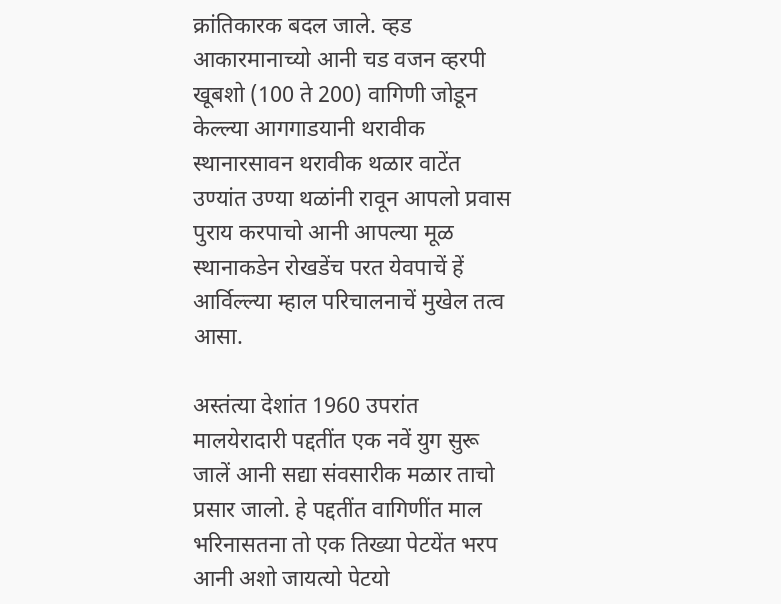क्रांतिकारक बदल जाले. व्हड आकारमानाच्यो आनी चड वजन व्हरपी खूबशो (100 ते 200) वागिणी जोडून केल्ल्या आगगाडयानी थरावीक स्थानारसावन थरावीक थळार वाटेंत उण्यांत उण्या थळांनी रावून आपलो प्रवास पुराय करपाचो आनी आपल्या मूळ स्थानाकडेन रोखडेंच परत येवपाचें हें आर्विल्ल्या म्हाल परिचालनाचें मुखेल तत्व आसा.

अस्तंत्या देशांत 1960 उपरांत मालयेरादारी पद्दतींत एक नवें युग सुरू जालें आनी सद्या संवसारीक मळार ताचो प्रसार जालो. हे पद्दतींत वागिणींत माल भरिनासतना तो एक तिख्या पेटयेंत भरप आनी अशो जायत्यो पेटयो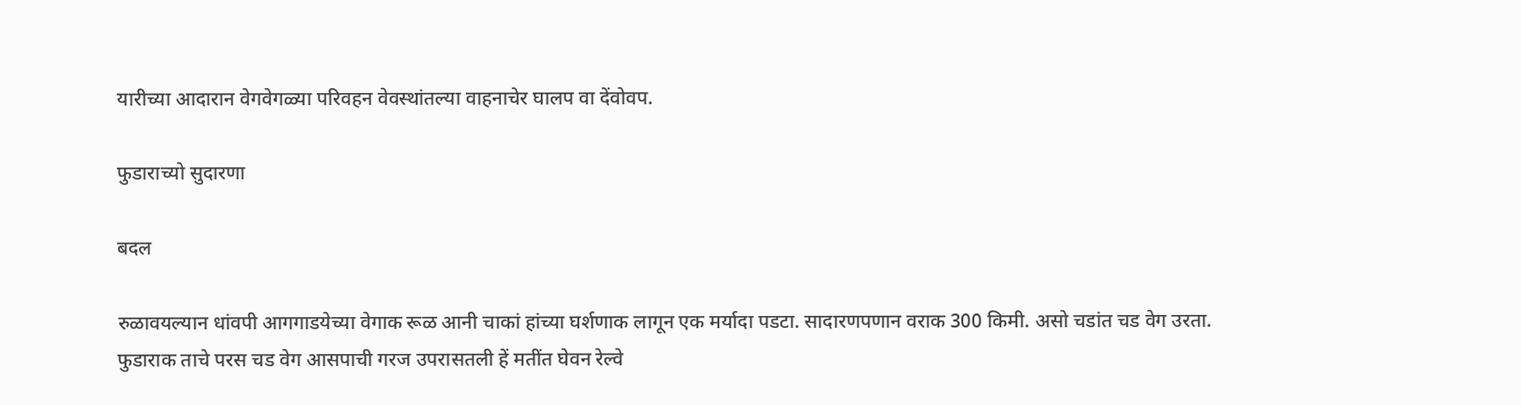यारीच्या आदारान वेगवेगळ्या परिवहन वेवस्थांतल्या वाहनाचेर घालप वा देंवोवप.

फुडाराच्यो सुदारणा

बदल

रुळावयल्यान धांवपी आगगाडयेच्या वेगाक रूळ आनी चाकां हांच्या घर्शणाक लागून एक मर्यादा पडटा. सादारणपणान वराक 300 किमी. असो चडांत चड वेग उरता. फुडाराक ताचे परस चड वेग आसपाची गरज उपरासतली हें मतींत घेवन रेल्वे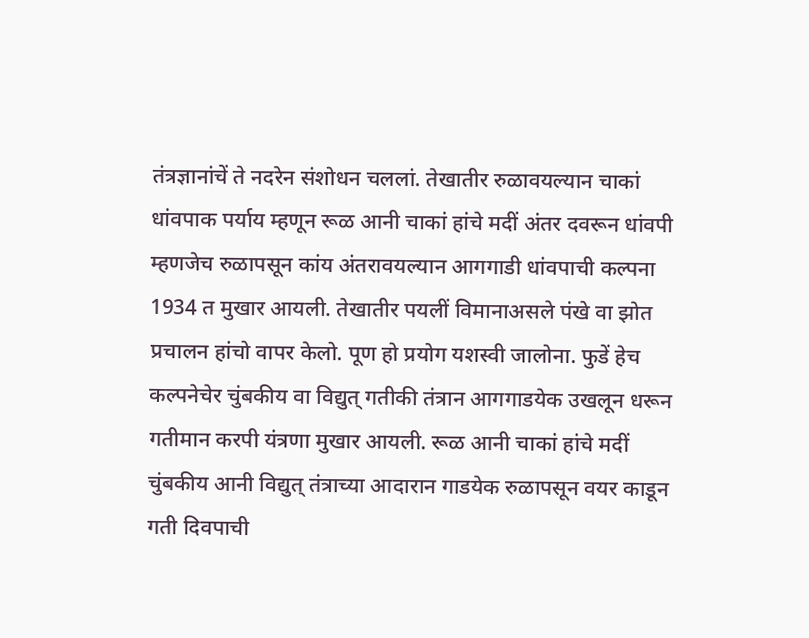तंत्रज्ञानांचें ते नदरेन संशोधन चललां. तेखातीर रुळावयल्यान चाकां धांवपाक पर्याय म्हणून रूळ आनी चाकां हांचे मदीं अंतर दवरून धांवपी म्हणजेच रुळापसून कांय अंतरावयल्यान आगगाडी धांवपाची कल्पना 1934 त मुखार आयली. तेखातीर पयलीं विमानाअसले पंखे वा झोत प्रचालन हांचो वापर केलो. पूण हो प्रयोग यशस्वी जालोना. फुडें हेच कल्पनेचेर चुंबकीय वा विद्युत् गतीकी तंत्रान आगगाडयेक उखलून धरून गतीमान करपी यंत्रणा मुखार आयली. रूळ आनी चाकां हांचे मदीं चुंबकीय आनी विद्युत् तंत्राच्या आदारान गाडयेक रुळापसून वयर काडून गती दिवपाची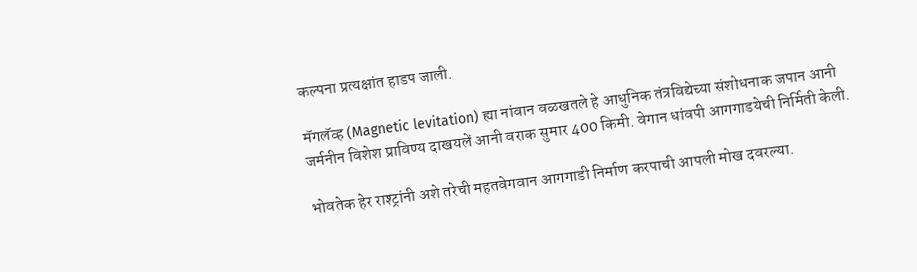कल्पना प्रत्यक्षांत हाडप जाली.

मॅगलॅव्ह (Magnetic levitation) ह्या नांवान वळखतले हे आधुनिक तंत्रविद्येच्या संशोधनाक जपान आनी जर्मनीन विशेश प्राविण्य दाखयलें आनी वराक सुमार 400 किमी. वेगान धांवपी आगगाडयेची निर्मिती केली.

भोवतेक हेर राश्ट्रांनी अशे तरेची महतवेगवान आगगाडी निर्माण करपाची आपली मोख दवरल्या.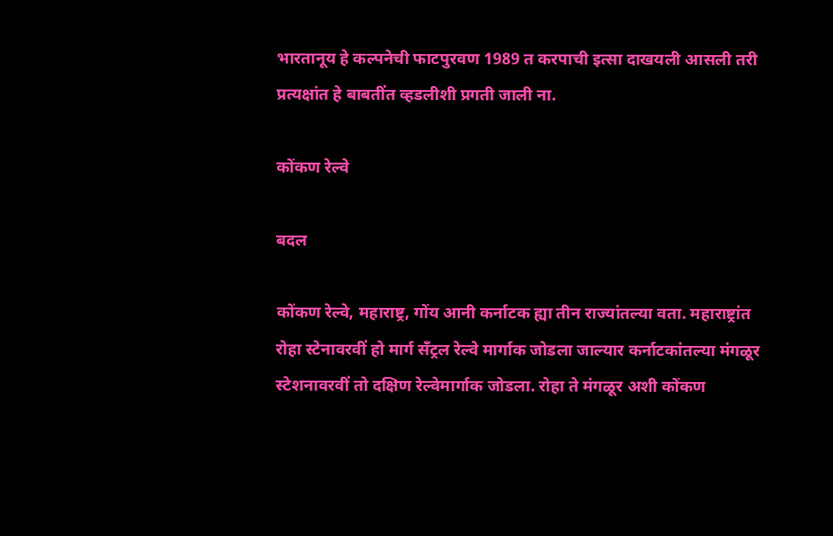भारतानूय हे कल्पनेची फाटपुरवण 1989 त करपाची इत्सा दाखयली आसली तरी प्रत्यक्षांत हे बाबतींत व्हडलीशी प्रगती जाली ना.

कोंकण रेल्वे

बदल

कोंकण रेल्वे, महाराष्ट्र, गोंय आनी कर्नाटक ह्या तीन राज्यांतल्या वता. महाराष्ट्रांत रोहा स्टेनावरवीं हो मार्ग सँट्रल रेल्वे मार्गाक जोडला जाल्यार कर्नाटकांतल्या मंगळूर स्टेशनावरवीं तो दक्षिण रेल्वेमार्गाक जोडला. रोहा ते मंगळूर अशी कोंकण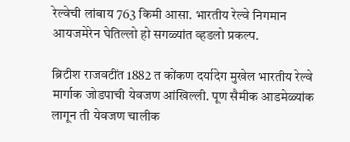रेल्वेची लांबाय 763 किमी आसा. भारतीय रेल्वे निगमान आयजमेरेन घेतिल्लो हो सगळ्यांत व्हडलो प्रकल्प.

ब्रिटीश राजवटींत 1882 त कोंकण दर्यादेग मुखेल भारतीय रेल्वे मार्गाक जोडपाची येवजण आंखिल्ली. पूण सैमीक आडमेळ्यांक लागून ती येवजण चालीक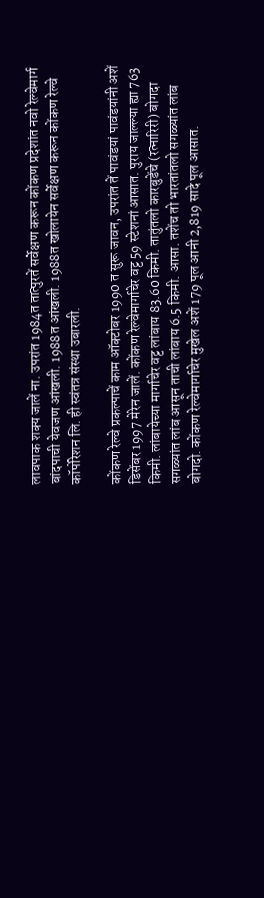लावपाक शक्य जालें ना. उपरांत 1984त तात्पुरतें सर्वेक्षण करून कोंकण प्रदेशांत नवो रेल्वेमार्ग बांदपाची येवजण आंखली. 1988त आंखली. 1988त खोलायेन सर्वेक्षण करून कोंकण रेल्वे कॉर्पोरेशन लि. ही स्वंतत्र संस्था उबारली.

कोंकण रेल्वे प्रकल्पाचें काम ऑक्टोबर 1990 त सुरू जावन, उपरांत तें पावंडयां पावंडयांनी अशें डिसेंबर 1997 मेरेन जालें. कोंकण रेल्वेमार्गाचेर वट्ट 59 स्टेशनां आसात. पुराय जाल्ल्या ह्या 763 किमी. लांबायेच्या मार्गाचेर वट्ट लांबाय 83.60 किमी. तातुंतलो कारबुडेंचे (रत्नारिरी) बोगदा सगळ्यांत लांब आसून ताची लांबाय 6.5 किमी. आसा. तशेंच तो भारतांतलो सगळ्यांत लांब बोगदो. कोंकण रेल्वेमार्गाचेर मुखेल अशें 179 पूल आनी 2,819 सादे पूल आसात.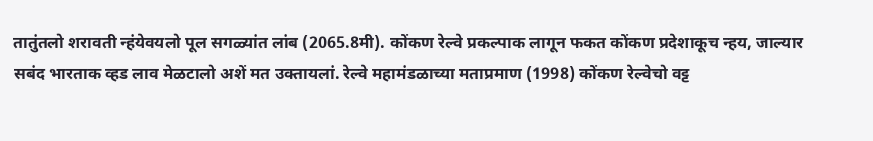तातुंतलो शरावती न्हंयेवयलो पूल सगळ्यांत लांब (2065.8मी). कोंकण रेल्वे प्रकल्पाक लागून फकत कोंकण प्रदेशाकूच न्हय, जाल्यार सबंद भारताक व्हड लाव मेळटालो अशें मत उक्तायलां. रेल्वे महामंडळाच्या मताप्रमाण (1998) कोंकण रेल्वेचो वट्ट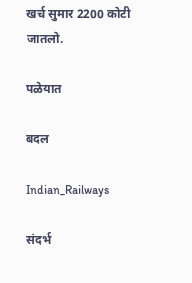खर्च सुमार 2200 कोटी जातलो.

पळेयात

बदल

Indian_Railways

संदर्भ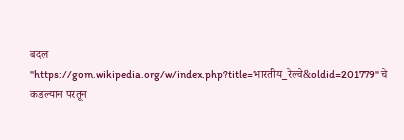बदल
"https://gom.wikipedia.org/w/index.php?title=भारतीय_रेल्वे&oldid=201779" चे कडल्यान परतून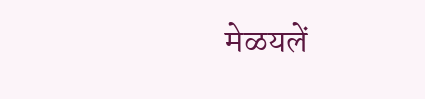मेळयलें